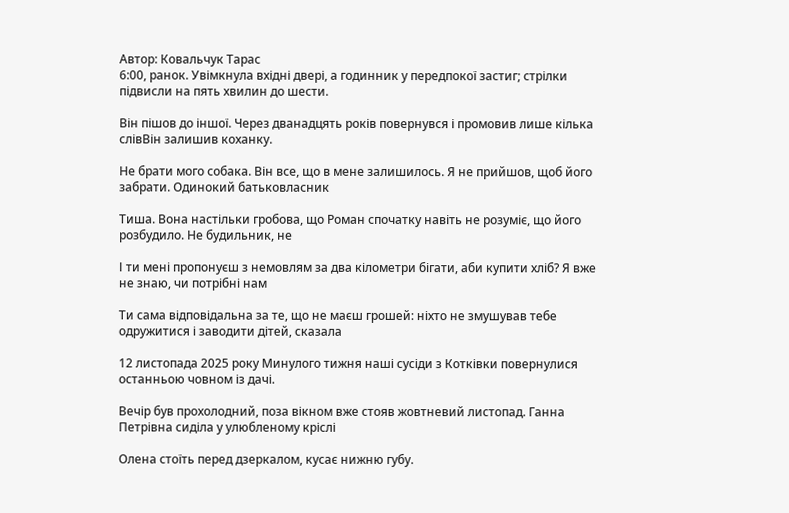Автор: Ковальчук Тарас
6:00, ранок. Увімкнула вхідні двері, а годинник у передпокої застиг; стрілки підвисли на пять хвилин до шести.

Він пішов до іншої. Через дванадцять років повернувся і промовив лише кілька слівВін залишив коханку.

Не брати мого собака. Він все, що в мене залишилось. Я не прийшов, щоб його забрати. Одинокий батьковласник

Тиша. Вона настільки гробова, що Роман спочатку навіть не розуміє, що його розбудило. Не будильник, не

І ти мені пропонуєш з немовлям за два кілометри бігати, аби купити хліб? Я вже не знаю, чи потрібні нам

Ти сама відповідальна за те, що не маєш грошей: ніхто не змушував тебе одружитися і заводити дітей, сказала

12 листопада 2025 року Минулого тижня наші сусіди з Котківки повернулися останньою човном із дачі.

Вечір був прохолодний, поза вікном вже стояв жовтневий листопад. Ганна Петрівна сиділа у улюбленому кріслі

Олена стоїть перед дзеркалом, кусає нижню губу.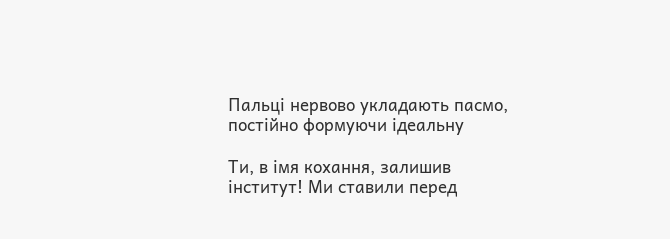Пальці нервово укладають пасмо, постійно формуючи ідеальну

Ти, в імя кохання, залишив інститут! Ми ставили перед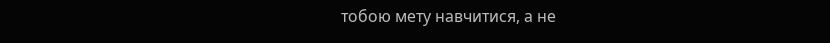тобою мету навчитися, а не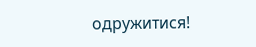одружитися!